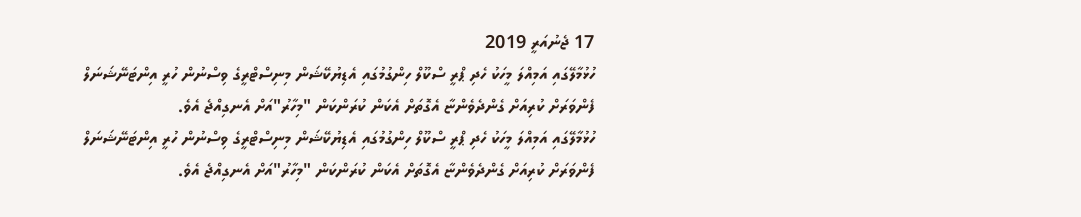17 ޖެނުއަރީ 2019
ހުޅުމާލޭގައި އަމިއްލަ މީހަކު ހެދި ޕްރީ ސްކޫލް ހިންގުމުގައި އެޑިޔުކޭޝަން މިނިސްޓްރީގެ ވިސްނުން ހުރީ އިންޓަނޭޝަނަލް ފެންވަރަށް ކުރިއަށް ގެންދެވެންޏާ އެގޮތަށް އެކަން ކުރަންކަން "މިހާރު"އަށް އެނގިއްޖެ އެވެ.
ހުޅުމާލޭގައި އަމިއްލަ މީހަކު ހެދި ޕްރީ ސްކޫލް ހިންގުމުގައި އެޑިޔުކޭޝަން މިނިސްޓްރީގެ ވިސްނުން ހުރީ އިންޓަނޭޝަނަލް ފެންވަރަށް ކުރިއަށް ގެންދެވެންޏާ އެގޮތަށް އެކަން ކުރަންކަން "މިހާރު"އަށް އެނގިއްޖެ އެވެ.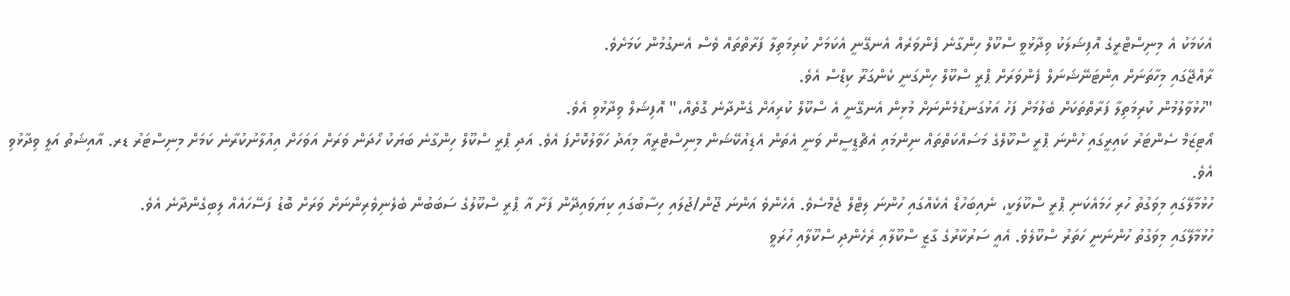އެކަމަކު އެ މިނިސްޓްރީގެ އޮފިޝަލަކު ވިދާޅުވީ ސްކޫލް ހިންގާނެ ފެންވަރެއް އެނގޭނީ އެކަމަށް ކުރިމަތިލާ ފަރާތްތައް ވެސް އެނގުމުން ކަމަށެވެ.
ރާއްޖޭގައި މިހާތަނަށް އިންޓަނޭޝަނަލް ފެންވަރަށް ޕްރީ ސްކޫލް ހިންގަނީ ކެންގަރޫ ކިޑްސް އެވެ.
"ހުޅުވާލުމުން ކުރިމަތިލާ ފަރާތްތަކަށް ބެލުމަށް ފަހު އަޅުގަނޑުމެންނަށް މުޅިން އެނގޭނީ އެ ސްކޫލް ކުރިއަށް ގެންދާނެ ގޮތެއް،" އޮފިޝަލް ވިދާޅުވި އެވެ.
އޯޓިޒަމް ސެންޓަރު ކައިރީގައި ހުންނަ ޕްރީ ސްކޫލްގެ މަސައްކަތްތައް ނިންމައި އެޗްޑީސީން ވަނީ އެތަން އެޑިއުކޭޝަން މިނިސްޓްރީއާ މިއަދު ހަވާލުކޮށްފަ އެވެ. އަދި ޕްރީ ސްކޫލް ހިންގާނެ ބަޔަކު ހޯދަން ވަރަށް އަވަހަށް އިއުލާނުކުރާނެ ކަމަށް މިނިސްޓަރު ޑރ. އާއިޝަތު އަލީ ވިދާޅުވި އެވެ.
ހުޅުމާލޭގައި މިވަގުތު ހުރި ހަމައެކަނި ޕްރީ ސްކޫލަކީ، ނެއިބަހުޑް އެކެއްގައި ހުންނަ ލިޓްލް ޖެމްސެވެ. އެހެންވެ އަންނަ ޖޫން/ޖުލައި ހިސާބުގައި ކިޔަވައިދޭން ފަށާ އާ ޕްރީ ސްކޫލުގެ ސަބަބުން ބެލެނިވެރިންނަށް ވަރަށް ބޮޑު ފަސޭހައެއް ލިބިގެންދާނެ އެވެ.
ހުޅުމާލޭގައި މިވަގުތު ހުންނަނީ ހަތަރު ސްކޫލެވެ. އެއީ ސަރުކާރުގެ ގާޒީ ސްކޫލާއި ރެހެންދި ސްކޫލާއި ހުރަވީ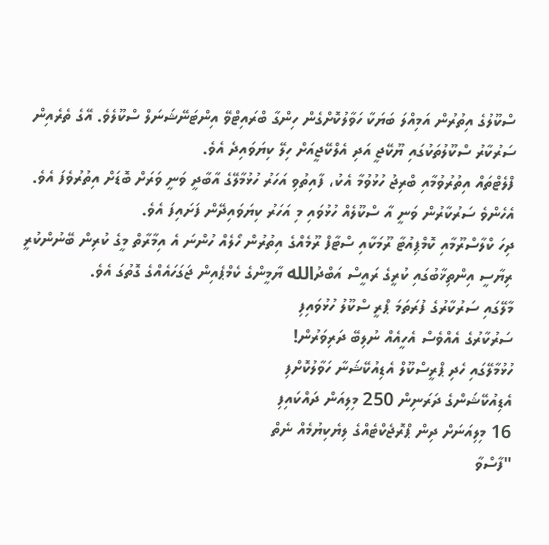ސްކޫލުގެ އިތުރުން އަމިއްލަ ބަޔަކާ ހަވާލުކޮށްގެން ހިންގާ ބްރައިޓްވޭ އިންޓަނޭޝަނަލް ސްކޫލެވެ. އޭގެ ތެރެއިން ސަރުކާރު ސްކޫލުތަކުގައި ޔޫކޭޖީ އަދި އެލްކޭޖީއަށް ހިލޭ ކިޔަވައިދެ އެވެ.
ފްލެޓްތައް އިތުރުވުމާއި ބްރިޖު ހުޅުވުމާ އެކު، ފާއިތުވި އަހަރު ހުޅުމާލޭގެ އާބާދީ ވަނީ ވަރަށް ބޮޑަށް އިތުރުވެފަ އެވެ. އެހެންވެ ސަރުކާރުން ވަނީ އާ ސްކޫލެއް ހުޅުވައި މި އަހަރު ކިޔަވައިދޭން ފަށައިފަ އެވެ.
ދިހަ ކްލާސްރޫމާއި ކޮމްޕިއުޓާ ރޫމަކާއި ސްޓާފް ރޫމެއްގެ އިތުރުން ހޯލެއް ހުންނަ އެ އިމާރާތް މީގެ ކުރިން ބޭނުންކުރީ ރިޔާސީ އިންތިޚާބުގައި ކުރީގެ ރައީސް އަބްދުالله ޔާމީންގެ ކެމްޕެއިން ޖަގަހައެއްގެ ގޮތުގަ އެވެ.
މާލޭގައި ސަރުކާރުގެ ފުރަތަމަ ޕްރީ ސްކޫލު ހުޅުވައިފި
ސަރުކާރުގެ އެއްވެސް އެހީއެއް ނުލިބޭ ދަރިވަރުން!
ހުޅުމާލޭގައި ހެދި ޕްރީސްކޫލް އެޑިއުކޭޝަނާ ހަވާލުކޮށްފި
އެޑިއުކޭޝަންގެ ދަރަނިން 250 މިލިއަން ދައްކައިފި
16 މިލިއަނަށް ދިން ޕްރޮޖެކްޓެއްގެ ލިޔެކިޔުމެއް ނެތް
"ފާސްވާ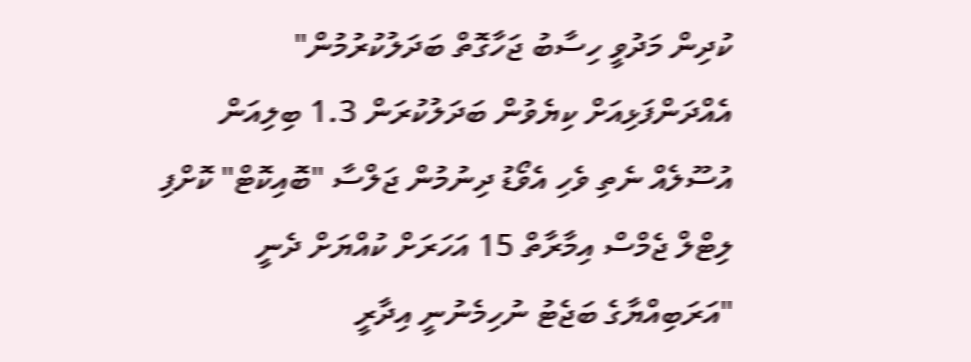ކުދިން މަދުވީ ހިސާބު ޖަހާގޮތް ބަދަލުކުރުމުން"
އެއްދަންފަޅިއަށް ކިޔެވުން ބަދަލުކުރަން 1.3 ބިލިއަން
އުސޫލެއް ނެތި ވެހި އެވޯޑު ދިނުމުން ޖަލްސާ "ބޮއިކޮޓް" ކޮށްފި
ލިޓްލް ޖެމްސް އިމާރާތް 15 އަހަރަށް ކުއްޔަށް ދެނީ
"އަރަބިއްޔާގެ ބަޖެޓު ނުހިމެނުނީ އިދާރީ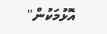އޮޅުމަކުން"